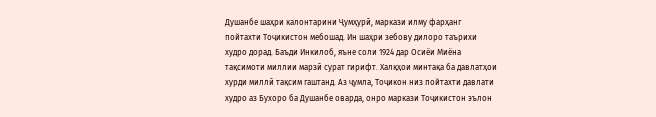Душанбе шаҳри калонтарини Ҷумҳурӣ, маркази илму фарҳанг пойтахти Тоҷикистон мебошад. Ин шаҳри зебову дилоро таърихи худро дорад. Баъди Инкилоб, яъне соли 1924 дар Осиёи Миёна тақсимоти миллии марзӣ сурат гирифт. Халқҳои минтақа ба давлатҳои хурди миллӣ тақсим гаштанд. Аз ҷумла, Тоҷикон низ пойтахти давлати худро аз Бухоро ба Душанбе оварда, онро маркази Тоҷикистон эълон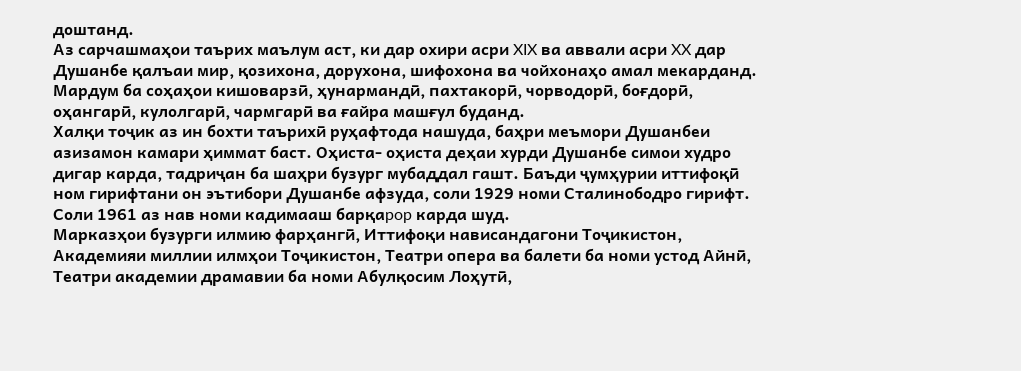доштанд.
Аз сарчашмаҳои таърих маълум аст, ки дар охири асри XIX ва аввали асри XX дар Душанбе қалъаи мир, қозихона, дорухона, шифохона ва чойхонаҳо амал мекарданд. Мардум ба соҳаҳои кишоварзӣ, ҳунармандӣ, пахтакорӣ, чорводорӣ, боғдорӣ, оҳангарӣ, кулолгарӣ, чармгарӣ ва ғайра машғул буданд.
Халқи тоҷик аз ин бохти таърихӣ руҳафтода нашуда, баҳри меъмори Душанбеи азизамон камари ҳиммат баст. Оҳиста- оҳиста деҳаи хурди Душанбе симои худро дигар карда, тадриҷан ба шаҳри бузург мубаддал гашт. Баъди ҷумҳурии иттифоқӣ ном гирифтани он эътибори Душанбе афзуда, соли 1929 номи Сталинободро гирифт. Соли 1961 аз нав номи кадимааш барқаpop карда шуд.
Марказҳои бузурги илмию фарҳангӣ, Иттифоқи нависандагони Тоҷикистон, Академияи миллии илмҳои Тоҷикистон, Театри опера ва балети ба номи устод Айнӣ, Театри академии драмавии ба номи Абулқосим Лоҳутӣ,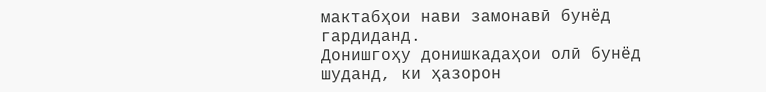мактабҳои нави замонавӣ бунёд гардиданд.
Донишгоҳу донишкадаҳои олӣ бунёд шуданд, ки ҳазорон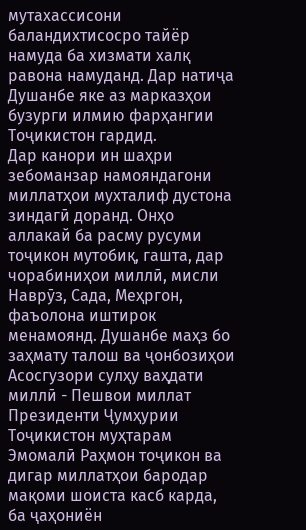мутахассисони баландихтисосро тайёр намуда ба хизмати халқ равона намуданд. Дар натиҷа Душанбе яке аз марказҳои бузурги илмию фарҳангии Тоҷикистон гардид.
Дар канори ин шаҳри зебоманзар намояндагони миллатҳои мухталиф дустона зиндагӣ доранд. Онҳо аллакай ба расму русуми тоҷикон мутобиқ, гашта, дар чорабиниҳои миллӣ, мисли Наврӯз, Сада, Меҳргон, фаъолона иштирок менамоянд. Душанбе маҳз бо заҳмату талош ва ҷонбозиҳои Асосгузори сулҳу ваҳдати миллӣ - Пешвои миллат Президенти Ҷумҳурии Тоҷикистон муҳтарам Эмомалӣ Раҳмон тоҷикон ва дигар миллатҳои бародар мақоми шоиста касб карда, ба ҷаҳониён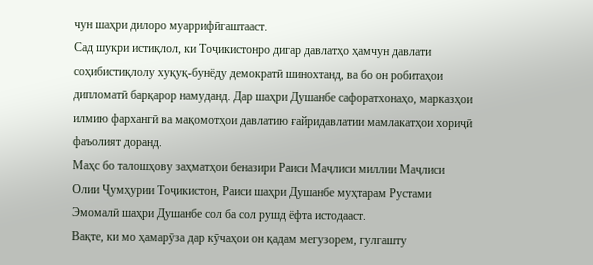чун шаҳри дилоро муаррифӣгаштааст.
Сад шукри истиқлол, ки Тоҷикистонро дигар давлатҳо ҳамчун давлати соҳибистиқлолу хуқуқ-бунёду демократӣ шинохтанд, ва бо он робитаҳои дипломатӣ барқарор намуданд. Дар шаҳри Душанбе сафоратхонаҳо, марказҳои илмию фархангӣ ва мақомотҳои давлатию ғайридавлатии мамлакатҳои хориҷӣ фаъолият доранд.
Маҳс бо талошҳову заҳматҳои беназири Раиси Маҷлиси миллии Маҷлиси Олии Ҷумҳурии Тоҷикистон, Раиси шаҳри Душанбе муҳтарам Рустами Эмомалӣ шаҳри Душанбе сол ба сол рушд ёфта истодааст.
Вақте, ки мо ҳамарӯза дар кӯчаҳои он қадам мегузорем, гулгашту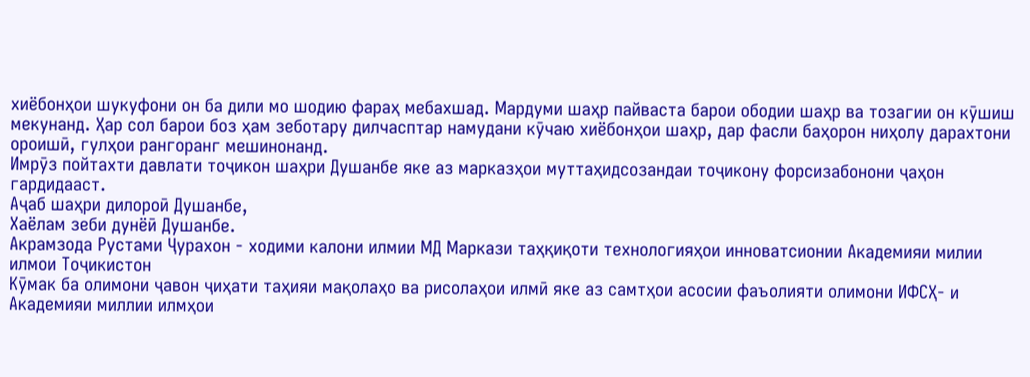хиёбонҳои шукуфони он ба дили мо шодию фараҳ мебахшад. Мардуми шаҳр пайваста барои ободии шаҳр ва тозагии он кӯшиш мекунанд. Ҳар сол барои боз ҳам зеботару дилчасптар намудани кӯчаю хиёбонҳои шаҳр, дар фасли баҳорон ниҳолу дарахтони ороишӣ, гулҳои рангоранг мешинонанд.
Имрӯз пойтахти давлати тоҷикон шаҳри Душанбе яке аз марказҳои муттаҳидсозандаи тоҷикону форсизабонони ҷаҳон гардидааст.
Аҷаб шаҳри дилороӣ Душанбе,
Хаёлам зеби дунёӣ Душанбе.
Акрамзода Рустами Ҷурахон - ходими калони илмии МД Маркази таҳқиқоти технологияҳои инноватсионии Академияи милии илмои Тоҷикистон
Кӯмак ба олимони ҷавон ҷиҳати таҳияи мақолаҳо ва рисолаҳои илмӣ яке аз самтҳои асосии фаъолияти олимони ИФСҲ- и Академияи миллии илмҳои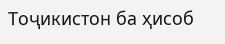Тоҷикистон ба ҳисоб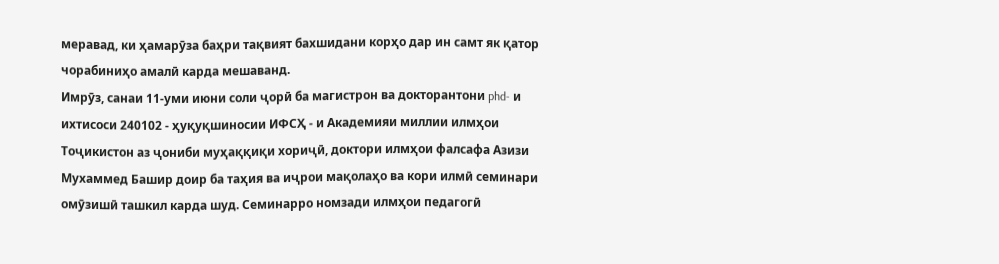меравад, ки ҳамарӯза баҳри тақвият бахшидани корҳо дар ин самт як қатор чорабиниҳо амалӣ карда мешаванд.
Имрӯз, санаи 11-уми июни соли ҷорӣ ба магистрон ва докторантони phd- и ихтисоси 240102 - ҳуқуқшиносии ИФСҲ - и Академияи миллии илмҳои Тоҷикистон аз ҷониби муҳаққиқи хориҷӣ, доктори илмҳои фалсафа Азизи Мухаммед Башир доир ба таҳия ва иҷрои мақолаҳо ва кори илмӣ семинари омӯзишӣ ташкил карда шуд. Семинарро номзади илмҳои педагогӣ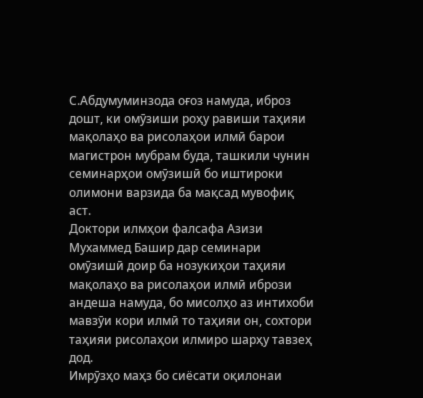С.Абдумуминзода оғоз намуда, иброз дошт, ки омӯзиши роҳу равиши таҳияи мақолаҳо ва рисолаҳои илмӣ барои магистрон мубрам буда, ташкили чунин семинарҳои омӯзишӣ бо иштироки олимони варзида ба мақсад мувофиқ аст.
Доктори илмҳои фалсафа Азизи Мухаммед Башир дар семинари омӯзишӣ доир ба нозукиҳои таҳияи мақолаҳо ва рисолаҳои илмӣ ибрози андеша намуда, бо мисолҳо аз интихоби мавзӯи кори илмӣ то таҳияи он, сохтори таҳияи рисолаҳои илмиро шарҳу тавзеҳ дод.
Имрӯзҳо маҳз бо сиёсати оқилонаи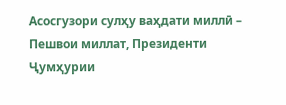Асосгузори сулҳу ваҳдати миллӣ – Пешвои миллат, Президенти Ҷумҳурии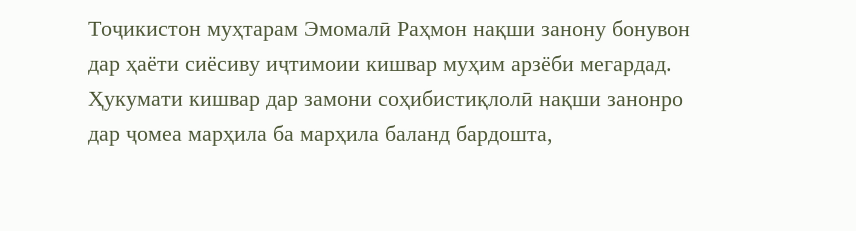Тоҷикистон муҳтарам Эмомалӣ Раҳмон нақши занону бонувон дар ҳаёти сиёсиву иҷтимоии кишвар муҳим арзёби мегардад. Ҳукумати кишвар дар замони соҳибистиқлолӣ нақши занонро дар ҷомеа марҳила ба марҳила баланд бардошта,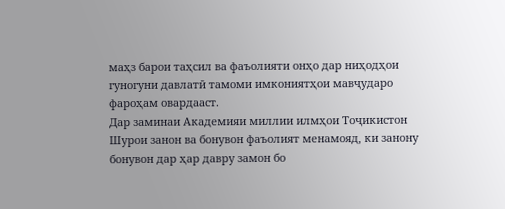маҳз барои таҳсил ва фаъолияти онҳо дар ниҳодҳои гуногуни давлатӣ тамоми имкониятҳои мавҷударо фароҳам овардааст.
Дар заминаи Академияи миллии илмҳои Тоҷикистон Шурои занон ва бонувон фаъолият менамояд, ки занону бонувон дар ҳар давру замон бо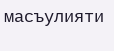масъулияти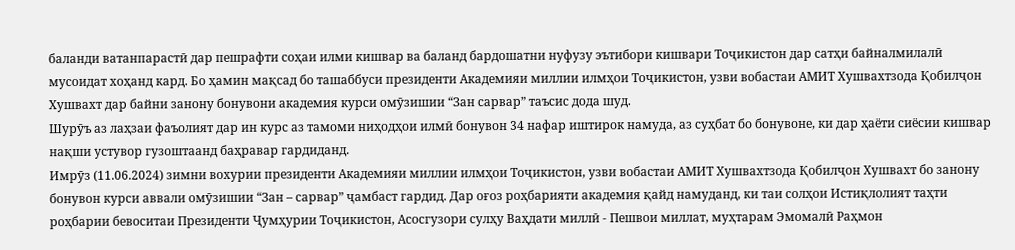баланди ватанпарастӣ дар пешрафти соҳаи илми кишвар ва баланд бардошатни нуфузу эътибори кишвари Тоҷикистон дар сатҳи байналмилалӣ мусоидат хоҳанд кард. Бо ҳамин мақсад бо ташаббуси президенти Академияи миллии илмҳои Тоҷикистон, узви вобастаи АМИТ Хушвахтзода Қобилҷон Хушвахт дар байни занону бонувони академия курси омӯзишии “Зан сарвар” таъсис дода шуд.
Шурӯъ аз лаҳзаи фаъолият дар ин курс аз тамоми ниҳодҳои илмӣ бонувон 34 нафар иштирок намуда, аз суҳбат бо бонувоне, ки дар ҳаёти сиёсии кишвар нақши устувор гузоштаанд баҳравар гардиданд.
Имрӯз (11.06.2024) зимни вохурии президенти Академияи миллии илмҳои Тоҷикистон, узви вобастаи АМИТ Хушвахтзода Қобилҷон Хушвахт бо занону бонувон курси аввали омӯзишии “Зан – сарвар” ҷамбаст гардид. Дар оғоз роҳбарияти академия қайд намуданд, ки таи солҳои Истиқлолият таҳти роҳбарии бевоситаи Президенти Ҷумҳурии Тоҷикистон, Асосгузори сулҳу Ваҳдати миллӣ - Пешвои миллат, муҳтарам Эмомалӣ Раҳмон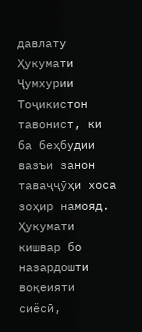давлату Ҳукумати Ҷумхурии Тоҷикистон тавонист, ки ба беҳбудии вазъи занон таваҷҷӯҳи хоса зоҳир намояд. Ҳукумати кишвар бо назардошти воқеияти сиёсӣ,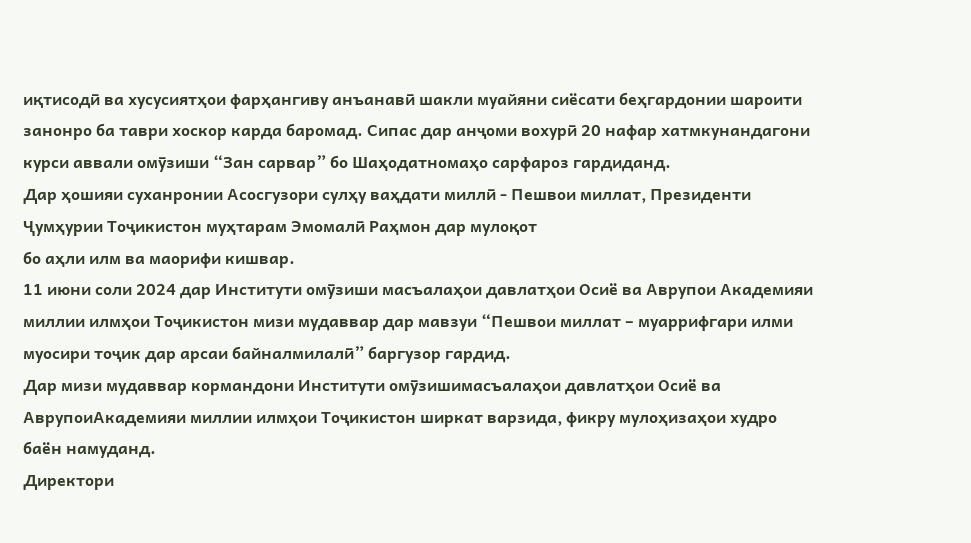иқтисодӣ ва хусусиятҳои фарҳангиву анъанавӣ шакли муайяни сиёсати беҳгардонии шароити занонро ба таври хоскор карда баромад. Сипас дар анҷоми вохурӣ 20 нафар хатмкунандагони курси аввали омӯзиши “Зан сарвар” бо Шаҳодатномаҳо сарфароз гардиданд.
Дар ҳошияи суханронии Асосгузори сулҳу ваҳдати миллӣ - Пешвои миллат, Президенти Ҷумҳурии Тоҷикистон муҳтарам Эмомалӣ Раҳмон дар мулоқот
бо аҳли илм ва маорифи кишвар.
11 июни соли 2024 дар Институти омӯзиши масъалаҳои давлатҳои Осиё ва Аврупои Академияи миллии илмҳои Тоҷикистон мизи мудаввар дар мавзуи “Пешвои миллат – муаррифгари илми муосири тоҷик дар арсаи байналмилалӣ” баргузор гардид.
Дар мизи мудаввар кормандони Институти омӯзишимасъалаҳои давлатҳои Осиё ва АврупоиАкадемияи миллии илмҳои Тоҷикистон ширкат варзида, фикру мулоҳизаҳои худро баён намуданд.
Директори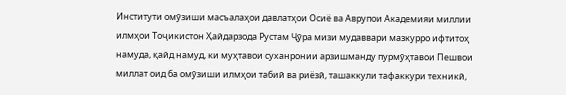Институти омӯзиши масъалаҳои давлатҳои Осиё ва Аврупои Академияи миллии илмҳои Тоҷикистон Ҳайдарзода Рустам Ҷӯра мизи мудаввари мазкурро ифтитоҳ намуда, қайд намуд, ки муҳтавои суханронии арзишманду пурмӯҳтавои Пешвои миллат оид ба омӯзиши илмҳои табиӣ ва риёзӣ, ташаккули тафаккури техникӣ,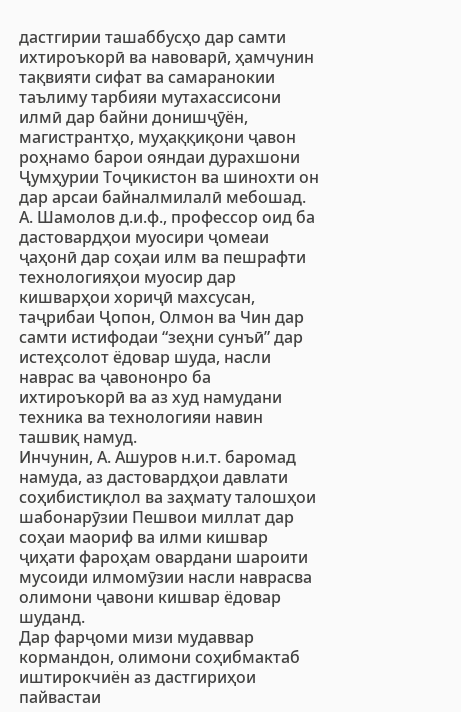дастгирии ташаббусҳо дар самти ихтироъкорӣ ва навоварӣ, ҳамчунин тақвияти сифат ва самаранокии таълиму тарбияи мутахассисони илмӣ дар байни донишҷӯён, магистрантҳо, муҳаққиқони ҷавон роҳнамо барои ояндаи дурахшони Ҷумҳурии Тоҷикистон ва шинохти он дар арсаи байналмилалӣ мебошад.
А. Шамолов д.и.ф., профессор оид ба дастовардҳои муосири ҷомеаи ҷаҳонӣ дар соҳаи илм ва пешрафти технологияҳои муосир дар кишварҳои хориҷӣ махсусан, таҷрибаи Ҷопон, Олмон ва Чин дар самти истифодаи “зеҳни сунъӣ” дар истеҳсолот ёдовар шуда, насли наврас ва ҷавононро ба ихтироъкорӣ ва аз худ намудани техника ва технологияи навин ташвиқ намуд.
Инчунин, А. Ашуров н.и.т. баромад намуда, аз дастовардҳои давлати соҳибистиқлол ва заҳмату талошҳои шабонарӯзии Пешвои миллат дар соҳаи маориф ва илми кишвар ҷиҳати фароҳам овардани шароити мусоиди илмомӯзии насли наврасва олимони ҷавони кишвар ёдовар шуданд.
Дар фарҷоми мизи мудаввар кормандон, олимони соҳибмактаб иштирокчиён аз дастгириҳои пайвастаи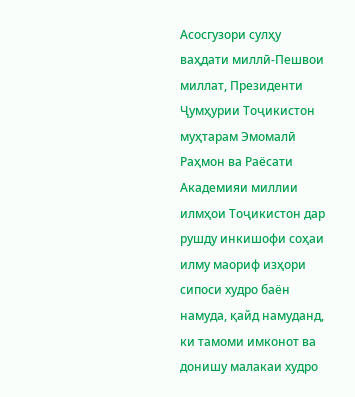Асосгузори сулҳу ваҳдати миллӣ-Пешвои миллат, Президенти Ҷумҳурии Тоҷикистон муҳтарам Эмомалӣ Раҳмон ва Раёсати Академияи миллии илмҳои Тоҷикистон дар рушду инкишофи соҳаи илму маориф изҳори сипоси худро баён намуда, қайд намуданд, ки тамоми имконот ва донишу малакаи худро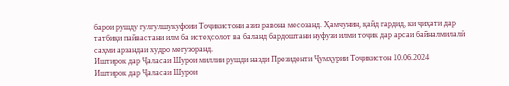барои рушду гулгулшукуфоии Тоҷикистони азиз равона месозанд. Ҳамчунин, қайд гардид, ки ҷиҳати дар татбиқи пайвастани илм ба истеҳсолот ва баланд бардоштани нуфузи илми тоҷик дар арсаи байналмилалӣ саҳми арзандаи худро мегузоранд.
Иштирок дар Ҷаласаи Шурои миллии рушди назди Президенти Ҷумҳурии Тоҷикистон 10.06.2024
Иштирок дар Ҷаласаи Шурои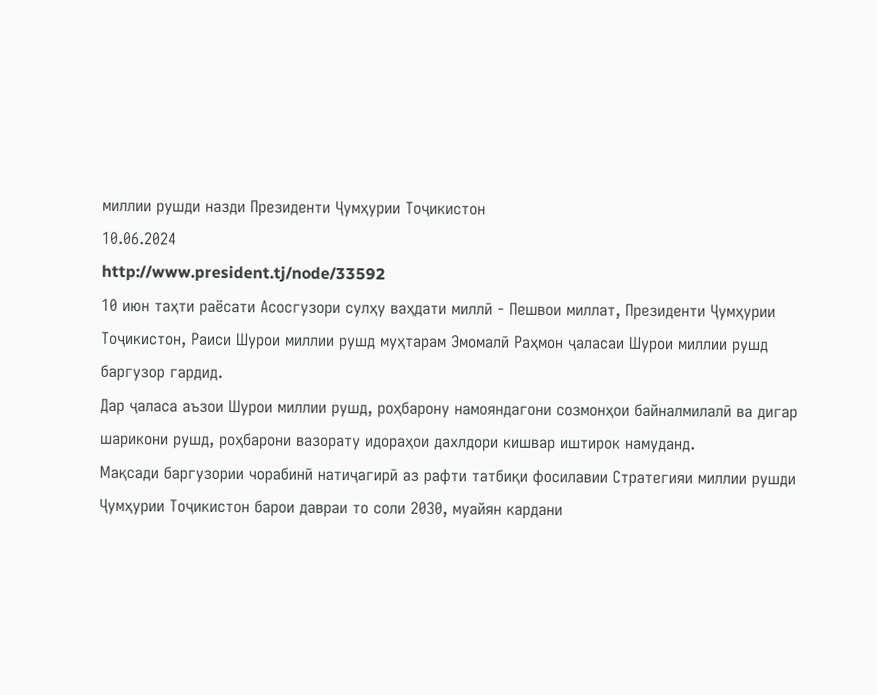миллии рушди назди Президенти Ҷумҳурии Тоҷикистон
10.06.2024
http://www.president.tj/node/33592
10 июн таҳти раёсати Асосгузори сулҳу ваҳдати миллӣ - Пешвои миллат, Президенти Ҷумҳурии Тоҷикистон, Раиси Шурои миллии рушд муҳтарам Эмомалӣ Раҳмон ҷаласаи Шурои миллии рушд баргузор гардид.
Дар ҷаласа аъзои Шурои миллии рушд, роҳбарону намояндагони созмонҳои байналмилалӣ ва дигар шарикони рушд, роҳбарони вазорату идораҳои дахлдори кишвар иштирок намуданд.
Мақсади баргузории чорабинӣ натиҷагирӣ аз рафти татбиқи фосилавии Стратегияи миллии рушди Ҷумҳурии Тоҷикистон барои давраи то соли 2030, муайян кардани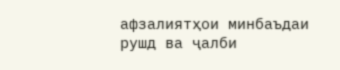афзалиятҳои минбаъдаи рушд ва ҷалби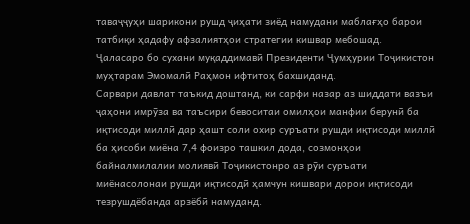таваҷҷуҳи шарикони рушд ҷиҳати зиёд намудани маблағҳо барои татбиқи ҳадафу афзалиятҳои стратегии кишвар мебошад.
Ҷаласаро бо сухани муқаддимавӣ Президенти Ҷумҳурии Тоҷикистон муҳтарам Эмомалӣ Раҳмон ифтитоҳ бахшиданд.
Сарвари давлат таъкид доштанд, ки сарфи назар аз шиддати вазъи ҷаҳони имрӯза ва таъсири бевоситаи омилҳои манфии берунӣ ба иқтисоди миллӣ дар ҳашт соли охир суръати рушди иқтисоди миллӣ ба ҳисоби миёна 7,4 фоизро ташкил дода, созмонҳои байналмилалии молиявӣ Тоҷикистонро аз рӯи суръати миёнасолонаи рушди иқтисодӣ ҳамчун кишвари дорои иқтисоди тезрушдёбанда арзёбӣ намуданд.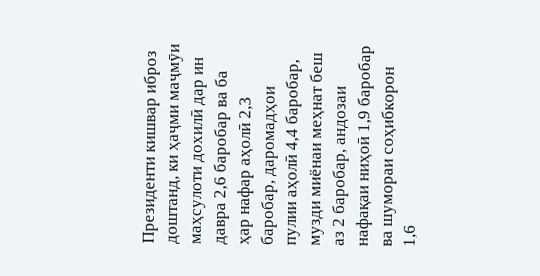Президенти кишвар иброз доштанд, ки ҳаҷми маҷмӯи маҳсулоти дохилӣ дар ин давра 2,6 баробар ва ба ҳар нафар аҳолӣ 2,3 баробар, даромадҳои пулии аҳолӣ 4,4 баробар, музди миёнаи меҳнат беш аз 2 баробар, андозаи нафақаи ниҳоӣ 1,9 баробар ва шумораи соҳибкорон 1,6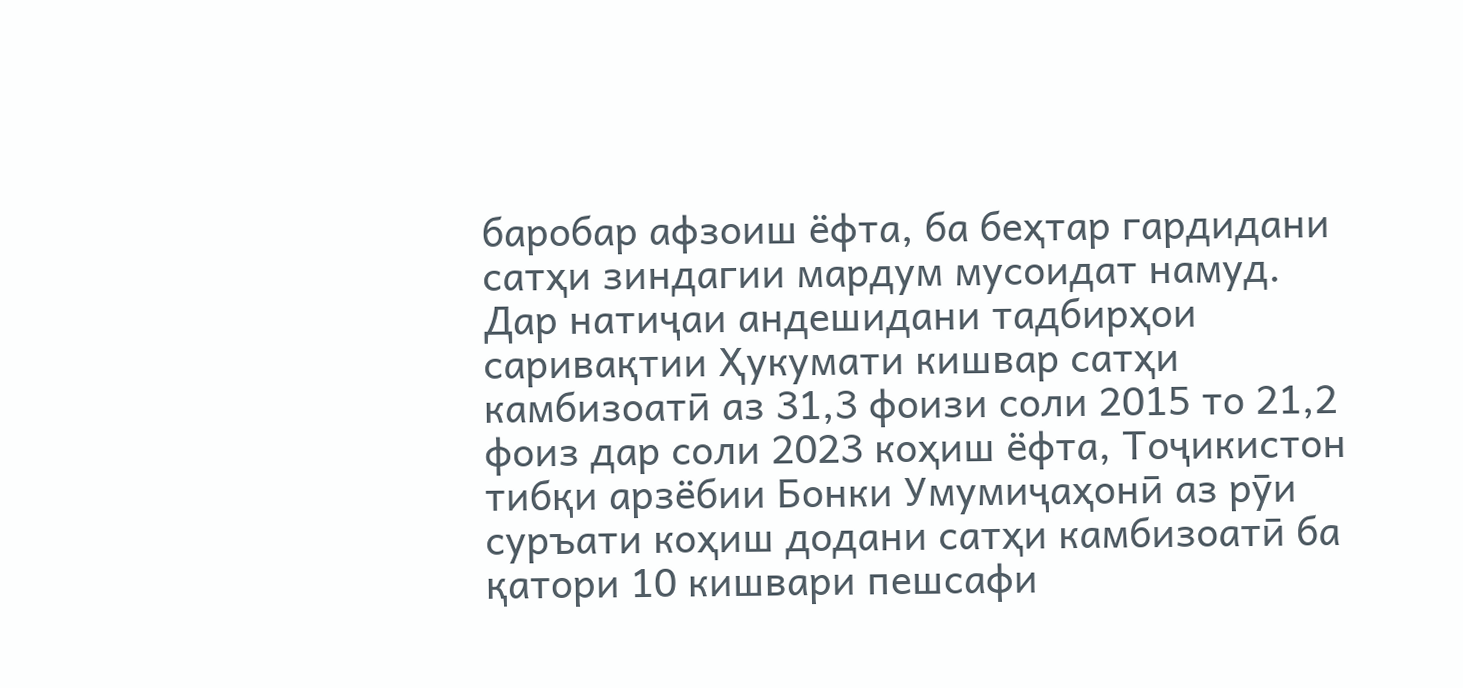баробар афзоиш ёфта, ба беҳтар гардидани сатҳи зиндагии мардум мусоидат намуд.
Дар натиҷаи андешидани тадбирҳои саривақтии Ҳукумати кишвар сатҳи камбизоатӣ аз 31,3 фоизи соли 2015 то 21,2 фоиз дар соли 2023 коҳиш ёфта, Тоҷикистон тибқи арзёбии Бонки Умумиҷаҳонӣ аз рӯи суръати коҳиш додани сатҳи камбизоатӣ ба қатори 10 кишвари пешсафи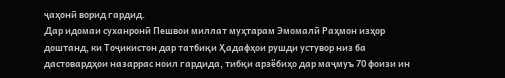ҷаҳонӣ ворид гардид.
Дар идомаи суханронӣ Пешвои миллат муҳтарам Эмомалӣ Раҳмон изҳор доштанд, ки Тоҷикистон дар татбиқи Ҳадафҳои рушди устувор низ ба дастовардҳои назаррас ноил гардида, тибқи арзёбиҳо дар маҷмуъ 70 фоизи ин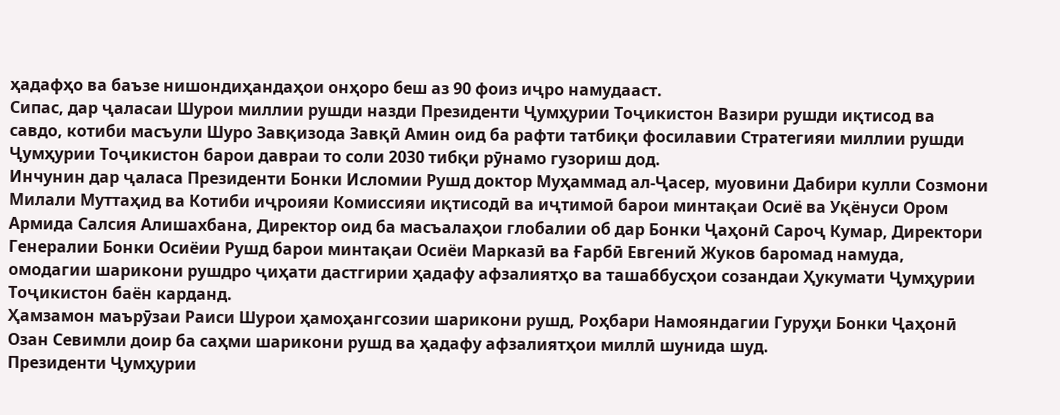ҳадафҳо ва баъзе нишондиҳандаҳои онҳоро беш аз 90 фоиз иҷро намудааст.
Сипас, дар ҷаласаи Шурои миллии рушди назди Президенти Ҷумҳурии Тоҷикистон Вазири рушди иқтисод ва савдо, котиби масъули Шуро Завқизода Завқӣ Амин оид ба рафти татбиқи фосилавии Стратегияи миллии рушди Ҷумҳурии Тоҷикистон барои давраи то соли 2030 тибқи рӯнамо гузориш дод.
Инчунин дар ҷаласа Президенти Бонки Исломии Рушд доктор Муҳаммад ал-Ҷасер, муовини Дабири кулли Созмони Милали Муттаҳид ва Котиби иҷроияи Комиссияи иқтисодӣ ва иҷтимоӣ барои минтақаи Осиё ва Уқёнуси Ором Армида Салсия Алишахбана, Директор оид ба масъалаҳои глобалии об дар Бонки Ҷаҳонӣ Сароҷ Кумар, Директори Генералии Бонки Осиёии Рушд барои минтақаи Осиёи Марказӣ ва Ғарбӣ Евгений Жуков баромад намуда, омодагии шарикони рушдро ҷиҳати дастгирии ҳадафу афзалиятҳо ва ташаббусҳои созандаи Ҳукумати Ҷумҳурии Тоҷикистон баён карданд.
Ҳамзамон маърӯзаи Раиси Шурои ҳамоҳангсозии шарикони рушд, Роҳбари Намояндагии Гуруҳи Бонки Ҷаҳонӣ Озан Севимли доир ба саҳми шарикони рушд ва ҳадафу афзалиятҳои миллӣ шунида шуд.
Президенти Ҷумҳурии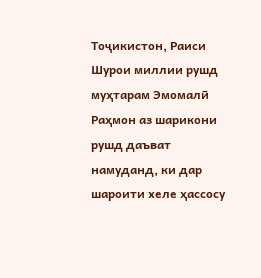Тоҷикистон, Раиси Шурои миллии рушд муҳтарам Эмомалӣ Раҳмон аз шарикони рушд даъват намуданд, ки дар шароити хеле ҳассосу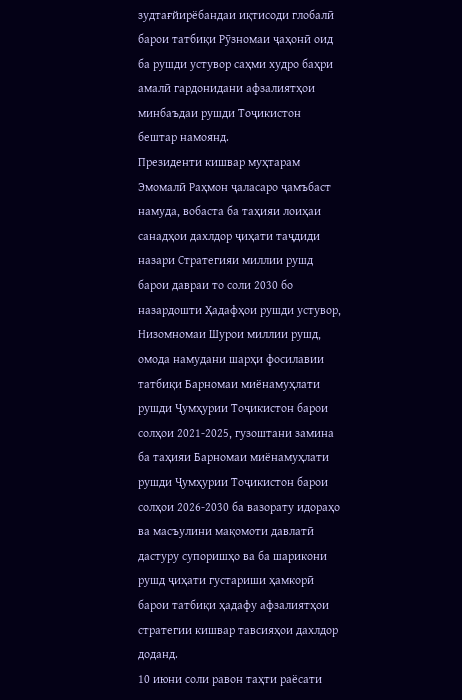зудтағйирёбандаи иқтисоди глобалӣ барои татбиқи Рӯзномаи ҷаҳонӣ оид ба рушди устувор саҳми худро баҳри амалӣ гардонидани афзалиятҳои минбаъдаи рушди Тоҷикистон бештар намоянд.
Президенти кишвар муҳтарам Эмомалӣ Раҳмон ҷаласаро ҷамъбаст намуда, вобаста ба таҳияи лоиҳаи санадҳои дахлдор ҷиҳати таҷдиди назари Стратегияи миллии рушд барои давраи то соли 2030 бо назардошти Ҳадафҳои рушди устувор, Низомномаи Шурои миллии рушд, омода намудани шарҳи фосилавии татбиқи Барномаи миёнамуҳлати рушди Ҷумҳурии Тоҷикистон барои солҳои 2021-2025, гузоштани замина ба таҳияи Барномаи миёнамуҳлати рушди Ҷумҳурии Тоҷикистон барои солҳои 2026-2030 ба вазорату идораҳо ва масъулини мақомоти давлатӣ дастуру супоришҳо ва ба шарикони рушд ҷиҳати густариши ҳамкорӣ барои татбиқи ҳадафу афзалиятҳои стратегии кишвар тавсияҳои дахлдор доданд.
10 июни соли равон таҳти раёсати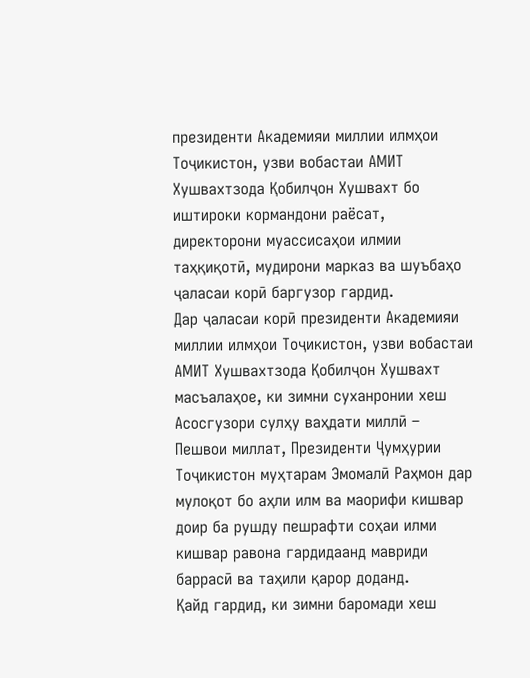президенти Академияи миллии илмҳои Тоҷикистон, узви вобастаи АМИТ Хушвахтзода Қобилҷон Хушвахт бо иштироки кормандони раёсат, директорони муассисаҳои илмии таҳқиқотӣ, мудирони марказ ва шуъбаҳо ҷаласаи корӣ баргузор гардид.
Дар ҷаласаи корӣ президенти Академияи миллии илмҳои Тоҷикистон, узви вобастаи АМИТ Хушвахтзода Қобилҷон Хушвахт масъалаҳое, ки зимни суханронии хеш Асосгузори сулҳу ваҳдати миллӣ – Пешвои миллат, Президенти Ҷумҳурии Тоҷикистон муҳтарам Эмомалӣ Раҳмон дар мулоқот бо аҳли илм ва маорифи кишвар доир ба рушду пешрафти соҳаи илми кишвар равона гардидаанд мавриди баррасӣ ва таҳили қарор доданд.
Қайд гардид, ки зимни баромади хеш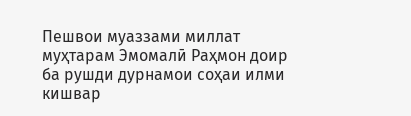Пешвои муаззами миллат муҳтарам Эмомалӣ Раҳмон доир ба рушди дурнамои соҳаи илми кишвар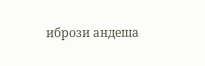ибрози андеша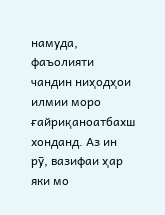намуда, фаъолияти чандин ниҳодҳои илмии моро ғайриқаноатбахш хонданд. Аз ин рӯ, вазифаи ҳар яки мо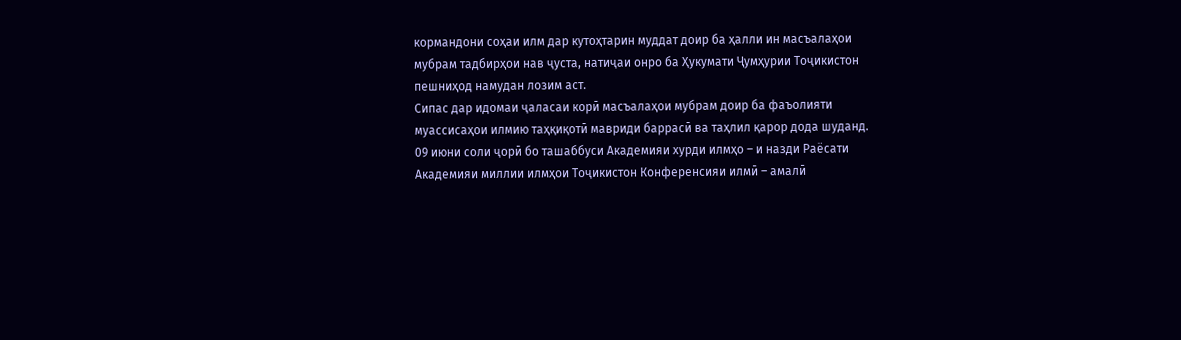кормандони соҳаи илм дар кутоҳтарин муддат доир ба ҳалли ин масъалаҳои мубрам тадбирҳои нав ҷуста, натиҷаи онро ба Ҳукумати Ҷумҳурии Тоҷикистон пешниҳод намудан лозим аст.
Сипас дар идомаи ҷаласаи корӣ масъалаҳои мубрам доир ба фаъолияти муассисаҳои илмию таҳқиқотӣ мавриди баррасӣ ва таҳлил қарор дода шуданд.
09 июни соли ҷорӣ бо ташаббуси Академияи хурди илмҳо – и назди Раёсати Академияи миллии илмҳои Тоҷикистон Конференсияи илмӣ – амалӣ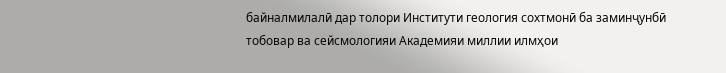байналмилалӣ дар толори Институти геология сохтмонӣ ба заминҷунбӣ тобовар ва сейсмологияи Академияи миллии илмҳои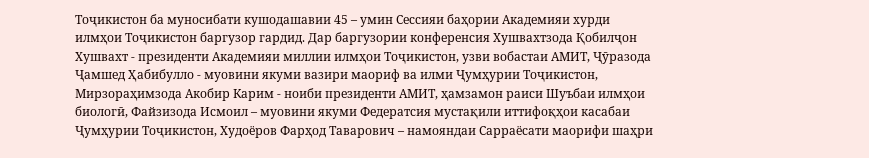Тоҷикистон ба муносибати кушодашавии 45 – умин Сессияи баҳории Академияи хурди илмҳои Тоҷикистон баргузор гардид. Дар баргузории конференсия Хушвахтзода Қобилҷон Хушвахт - президенти Академияи миллии илмҳои Тоҷикистон, узви вобастаи АМИТ, Ҷӯразода Ҷамшед Ҳабибулло - муовини якуми вазири маориф ва илми Ҷумҳурии Тоҷикистон, Мирзораҳимзода Акобир Карим - ноиби президенти АМИТ, ҳамзамон раиси Шуъбаи илмҳои биологӣ, Файзизода Исмоил – муовини якуми Федератсия мустақили иттифоқҳои касабаи Ҷумҳурии Тоҷикистон, Худоёров Фарҳод Таварович – намояндаи Сарраёсати маорифи шаҳри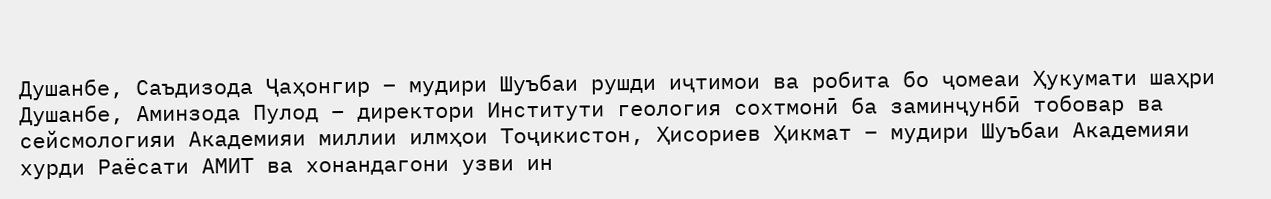Душанбе, Саъдизода Ҷаҳонгир – мудири Шуъбаи рушди иҷтимои ва робита бо ҷомеаи Ҳукумати шаҳри Душанбе, Аминзода Пулод – директори Институти геология сохтмонӣ ба заминҷунбӣ тобовар ва сейсмологияи Академияи миллии илмҳои Тоҷикистон, Ҳисориев Ҳикмат – мудири Шуъбаи Академияи хурди Раёсати АМИТ ва хонандагони узви ин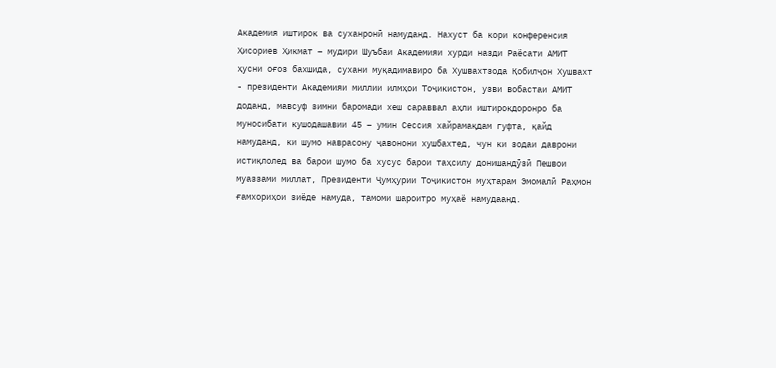Академия иштирок ва суханронӣ намуданд. Нахуст ба кори конференсия Ҳисориев Ҳикмат – мудири Шуъбаи Академияи хурди назди Раёсати АМИТ ҳусни оғоз бахшида, сухани муқадимавиро ба Хушвахтзода Қобилҷон Хушвахт - президенти Академияи миллии илмҳои Тоҷикистон, узви вобастаи АМИТ доданд, мавсуф зимни баромади хеш сараввал аҳли иштирокдоронро ба муносибати кушодашавии 45 – умин Сессия хайрамақдам гуфта, қайд намуданд, ки шумо наврасону ҷавонони хушбахтед, чун ки зодаи даврони истиқлолед ва барои шумо ба хусус барои таҳсилу донишандӯзӣ Пешвои муаззами миллат, Президенти Ҷумҳурии Тоҷикистон муҳтарам Эмомалӣ Раҳмон ғамхориҳои зиёде намуда, тамоми шароитро муҳаё намудаанд.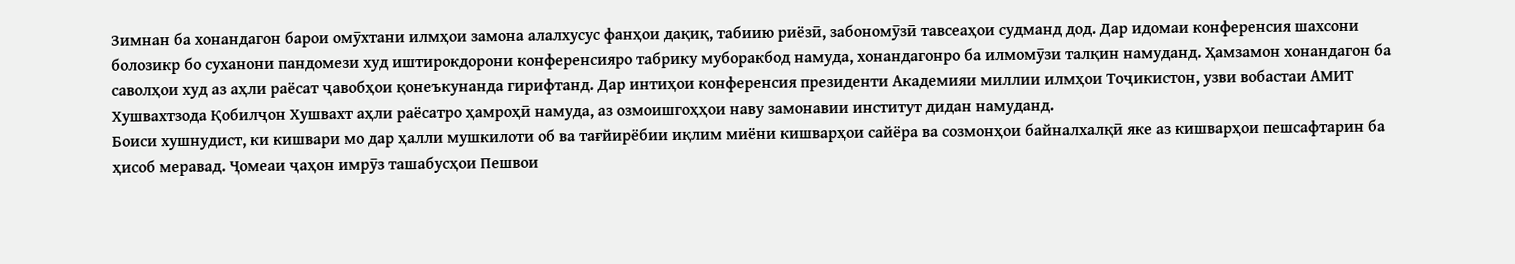Зимнан ба хонандагон барои омӯхтани илмҳои замона алалхусус фанҳои дақиқ, табиию риёзӣ, забономӯзӣ тавсеаҳои судманд дод. Дар идомаи конференсия шахсони болозикр бо суханони пандомези худ иштирокдорони конференсияро табрику муборакбод намуда, хонандагонро ба илмомӯзи талқин намуданд. Ҳамзамон хонандагон ба саволҳои худ аз аҳли раёсат ҷавобҳои қонеъкунанда гирифтанд. Дар интиҳои конференсия президенти Академияи миллии илмҳои Тоҷикистон, узви вобастаи АМИТ Хушвахтзода Қобилҷон Хушвахт аҳли раёсатро ҳамроҳӣ намуда, аз озмоишгоҳҳои наву замонавии институт дидан намуданд.
Боиси хушнудист, ки кишвари мо дар ҳалли мушкилоти об ва тағйирëбии иқлим миёни кишварҳои сайëра ва созмонҳои байналхалқӣ яке аз кишварҳои пешсафтарин ба ҳисоб меравад. Ҷомеаи ҷаҳон имрӯз ташабусҳои Пешвои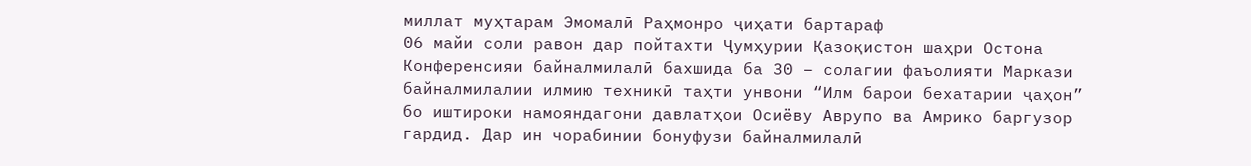миллат муҳтарам Эмомалӣ Раҳмонро ҷиҳати бартараф
06 майи соли равон дар пойтахти Ҷумҳурии Қазоқистон шаҳри Остона Конференсияи байналмилалӣ бахшида ба 30 – солагии фаъолияти Маркази байналмилалии илмию техникӣ таҳти унвони “Илм барои бехатарии ҷаҳон” бо иштироки намояндагони давлатҳои Осиёву Аврупо ва Амрико баргузор гардид. Дар ин чорабинии бонуфузи байналмилалӣ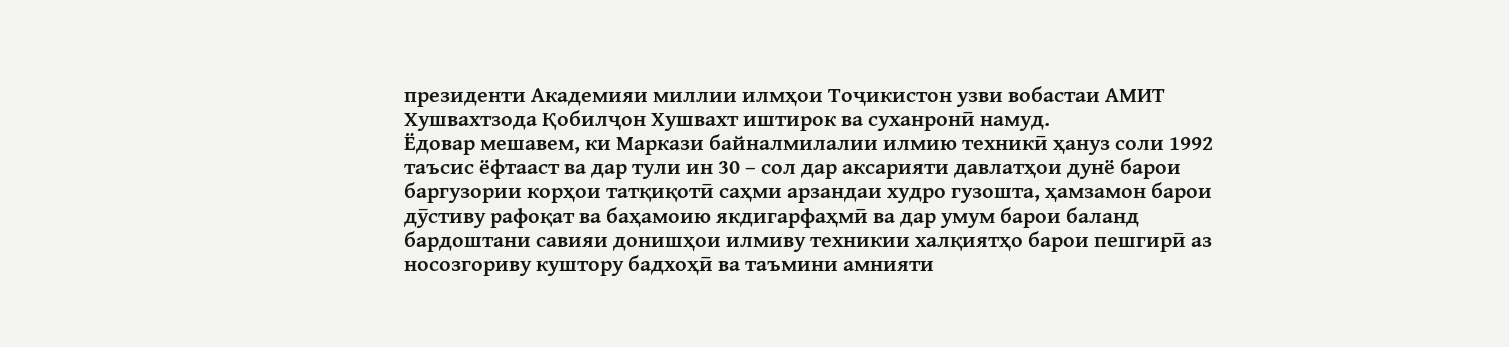президенти Академияи миллии илмҳои Тоҷикистон узви вобастаи АМИТ Хушвахтзода Қобилҷон Хушвахт иштирок ва суханронӣ намуд.
Ёдовар мешавем, ки Маркази байналмилалии илмию техникӣ ҳануз соли 1992 таъсис ёфтааст ва дар тули ин 30 – сол дар аксарияти давлатҳои дунё барои баргузории корҳои татқиқотӣ саҳми арзандаи худро гузошта, ҳамзамон барои дӯстиву рафоқат ва баҳамоию якдигарфаҳмӣ ва дар умум барои баланд бардоштани савияи донишҳои илмиву техникии халқиятҳо барои пешгирӣ аз носозгориву куштору бадхоҳӣ ва таъмини амнияти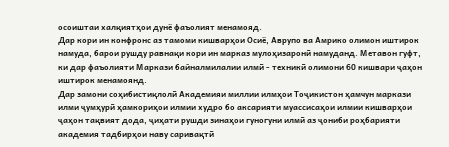осоиштаи халқиятҳои дунё фаъолият менамояд.
Дар кори ин конфронс аз тамоми кишварҳои Осиё, Аврупо ва Амрико олимон иштирок намуда, барои рушду равнақи кори ин марказ мулоҳизаронӣ намуданд. Метавон гуфт, ки дар фаъолияти Маркази байналмилалии илмӣ - техникӣ олимони 60 кишвари ҷаҳон иштирок менамоянд.
Дар замони соҳибистиқлолӣ Академияи миллии илмҳои Тоҷикистон ҳамчун маркази илми ҷумҳурӣ ҳамкориҳои илмии худро бо аксарияти муассисаҳои илмии кишварҳои ҷаҳон тақвият дода, ҷиҳати рушди зинаҳои гуногуни илмӣ аз ҷониби роҳбарияти академия тадбирҳои наву саривақтӣ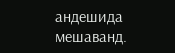андешида мешаванд.